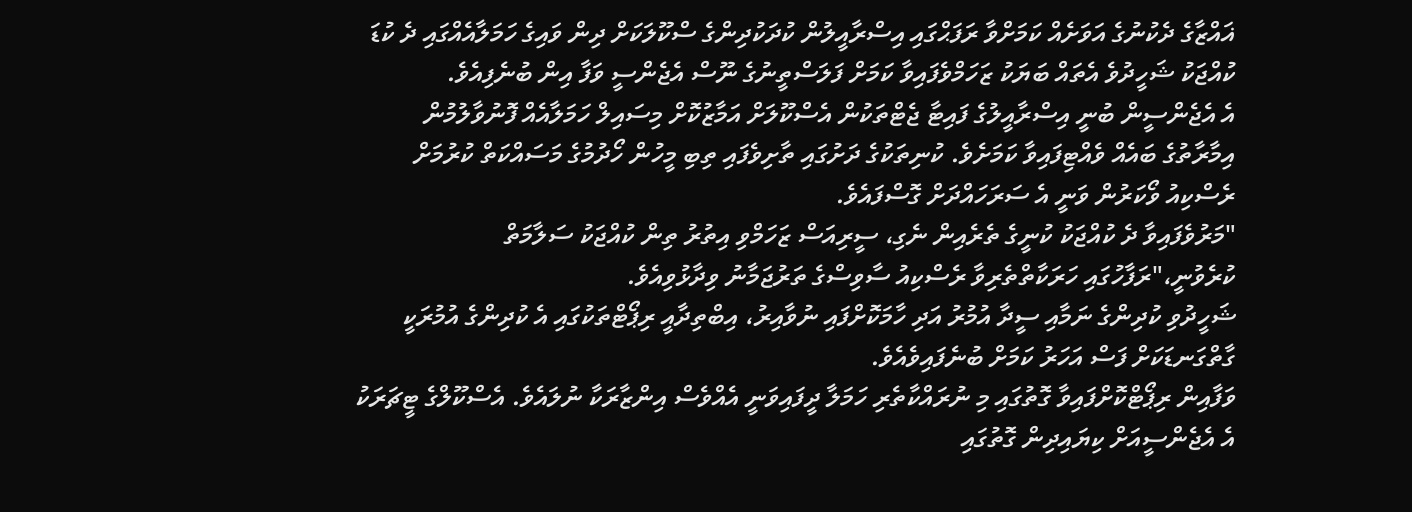ޣައްޒާގެ ދެކުނުގެ އަވަށެއް ކަމަށްވާ ރަފަޙްގައި އިސްރާއީލުން ކުދަކުދިންގެ ސްކޫލަކަށް ދިން ވައިގެ ހަމަލާއެއްގައި ދެ ކުޑަ ކުއްޖަކު ޝަހީދުވެ އެތައް ބަޔަކު ޒަހަމްވެފައިވާ ކަމަށް ފަލަސްތީނުގެ ނޫސް އެޖެންސީ ވަފާ އިން ބުނެފިއެވެ.
އެ އެޖެންސީން ބުނީ އިސްރާއީލުގެ ފައިޓާ ޖެޓްތަކުން އެސްކޫލަށް އަމާޒުކޮށް މިސައިލް ހަމަލާއެއް ފޮނުވާލުމުން އިމާރާތުގެ ބައެއް ވެއްޓިފައިވާ ކަމަށެވެ. ކުނިތަކުގެ ދަށުގައި ތާށިވެފައި ތިބި މީހުން ހޯދުމުގެ މަސައްކަތް ކުރުމަށް ރެސްކިއު ވޯކަރުން ވަނީ އެ ސަރަހައްދަށް ގޮސްފައެވެ.
"މަރުވެފައިވާ ދެ ކުއްޖަކު ކުނީގެ ތެރެއިން ނެގި، ސީރިއަސް ޒަހަމްވި އިތުރު ތިން ކުއްޖަކު ސަލާމަތް ކުރެވުނީ،"ރަފާހުގައި ހަރަކާތްތެރިވާ ރެސްކިއު ސާވިސްގެ ތަރުޖަމާނު ވިދާޅުވިއެވެ.
ޝަހީދުވި ކުދިންގެ ނަމާއި ސީދާ އުމުރު އަދި ހާމަކޮށްފައި ނުވާއިރު، އިބްތިދާއީ ރިޕޯޓްތަކުގައި އެ ކުދިންގެ އުމުރަކީ ގާތްގަނޑަކަށް ފަސް އަހަރު ކަމަށް ބުނެފައިވެއެވެ.
ވަފާއިން ރިޕޯޓްކޮށްފައިވާ ގޮތުގައި މި ނުރައްކާތެރި ހަމަލާ ދީފައިވަނީ އެއްވެސް އިންޒާރަކާ ނުލައެވެ. އެސްކޫލްގެ ޓީޗަރަކު އެ އެޖެންސީއަށް ކިޔައިދިން ގޮތުގައި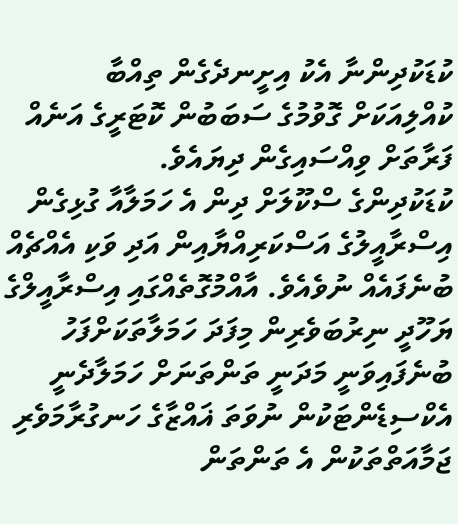ކުޑަކުދިންނާ އެކު އިށީނދެގެން ތިއްބާ ކުއްލިއަކަށް ގޮވުމުގެ ސަބަބުން ކޮޓަރީގެ އަނެއް ފަރާތަށް ވިއްސައިގެން ދިޔައެވެ.
ކުޑަކުދިންގެ ސްކޫލަށް ދިން އެ ހަމަލާއާ ގުޅިގެން އިސްރާއީލުގެ އަސްކަރިއްޔާއިން އަދި ވަކި އެއްޗެއް ބުނެފައެއް ނުވެއެވެ. އާއްމުގޮތެއްގައި އިސްރާއީލްގެ ޔަހޫދީ ނިރުބަވެރިން މިފަދަ ހަމަލާތަކަށްފަހު ބުނެފައިވަނީ މަދަނީ ތަންތަނަށް ހަމަލާދެނީ އެކްސިޑެންޓަކުން ނުވަތަ ޣައްޒާގެ ހަނގުރާމަވެރި ޖަމާއަތްތަކުން އެ ތަންތަން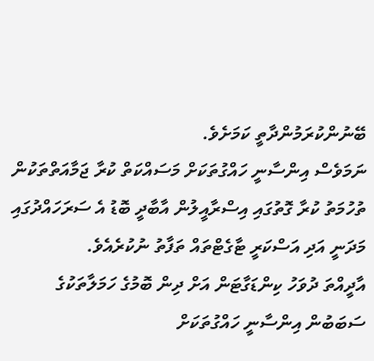ބޭނުންކުރަމުންދާތީ ކަމަށެވެ.
ނަމަވެސް އިންސާނީ ހައްގުތަކަށް މަސައްކަތް ކުރާ ޖަމާއަތްތަކުން ތުހުމަތު ކުރާ ގޮތުގައި އިސްރާއީލުން އާބާދީ ބޮޑު އެ ސަރަހައްދުގައި މަދަނީ އަދި އަސްކަރީ ޓާގެޓްތައް ތަފާތު ނުކުރެއެވެ.
އާދީއްތަ ދުވަހު ކިންޑަގާޓަން އަށް ދިން ބޮމުގެ ހަމަލާތަކުގެ ސަބަބުން އިންސާނީ ހައްގުތަކަށް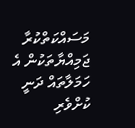މަސައްކަތްކުރާ ޖަމިއްޔާތަކުން އެ ހަމަލާތައް ދަނީ ކުށްވެރި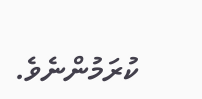ކުރަމުންނެވެ.